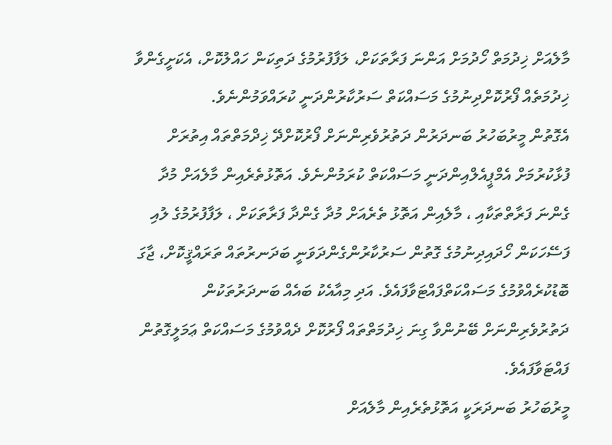މާލެއަށް ޚިދުމަތް ހޯދުމަށް އަންނަ ފަރާތަކަށް، ލަފާފުރުމުގެ ދަތިކަން ހައްލުކޮށް، އެކަށީގެންވާ ޚިދުމަތެއް ފޯރުކޮށްދިނުމުގެ މަސައްކަތް ސަރުކާރުންދަނީ ކުރައްވަމުންނެވެ.
އެގޮތުން މީރުބަހުރު ބަނދަރުން ދަތުރުވެރިންނަށް ފޯރުކޮށްދޭ ޚިދްމަތްތައް އިތުރަށް ފުޅާކުރުމަށް އެމްޕީއެލްއިންދަނީ މަސައްކަތް ކުރަމުންނެވެ. އަތޮޅުތެރެއިން މާލެއަށް މުދާ ގެންނަ ފަރާތްތަކާއި ، މާލެއިން އަތޮޅު ތެރެއަށް މުދާ ގެންދާ ފަރާތަކަށް ، ލަފާފުރުމުގެ ލުއި ފަސޭހަކަން ހޯދައިދިނުމުގެ ގޮތުން ސަރުކާރުންގެންދަވަނީ ބަދަނރުތައް ތަރައްޤީކޮށް، ޖާގަ ބޮޑުކުރެއްވުމުގެ މަސައްކަތްފައްޓަވާފައެވެ. އަދި މިއާއެކު ބައެއް ބަނދަރުތަކުން ދަތުރުވެރިންނަށް ބޭނުންވާ ގިނަ ޚިދުމަތްތައް ފޯރުކޮށް ދެއްވުމުގެ މަސައްކަތް ޢަމަލީގޮތުން ފައްޓަވާފައެވެ.
މީރުބަހުރު ބަނދަރަކީ އަތޮޅުތެރެއިން މާލެއަށް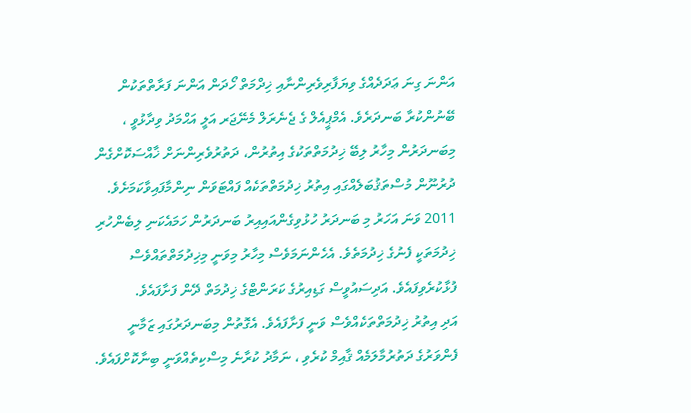އަންނަ ގިނަ ޢަދަދެއްގެ ވިޔަފާރިވެރިންނާއި ޚިދްމަތް ހޯދަން އަންނަ ފަރާތްތަކުން ބޭނުންކުރާ ބަނދަރެވެ. އެމްޕީއެލް ގެ ޖެނެރަލް މެނޭޖަރ އަލީ އަޙްމަދު ވިދާޅުވީ ، މިބަނދަރުން މިހާރު ލިބޭ ޚިދުމަތްތަކުގެ އިތުރުން، ދަތުރުވެރިންނަށް ޚާއްސަކޮށްގެން ދުރުނޫން މުސްތަޤުބަލެއްގައި އިތުރު ޚިދުމަތްތަކެއް ފައްޓަވަން ނިންމާފައިވާކަމަށެވެ.
2011 ވަނަ އަހަރު މި ބަނދަރު ހުޅުވިގެންއައިއިރު ބަނދަރުން ހަމައެކަނި ލިބެންހުރި ޚިދުމަތަކީ ފެނުގެ ޚިދުމަތެވެ. އެހެންނަމަވެސް މިހާރު މިވަނީ މިޚިދުމަތްތައްވެސް ފުޅާކުރެވިފައެވެ. އަދިސައުވީސް ގަޑިއިރުގެ ކަރަންޓްގެ ޚިދުމަތް ދޭން ފަށާފައެވެ.
އަދި އިތުރު ޚިދުމަތްތަކެއްވެސް ވަނީ ފަށާފައެވެ. އެގޮތުން މިބަނދަރުގައި ޒަމާނީ ފެންވަރުގެ ދަތުރުމާލަމެއް ޤާއިމް ކުރެވި ، ނަމާދު ކުރާނެ މިސްކިތެއްވަނީ ބިނާކޮށްފައެވެ.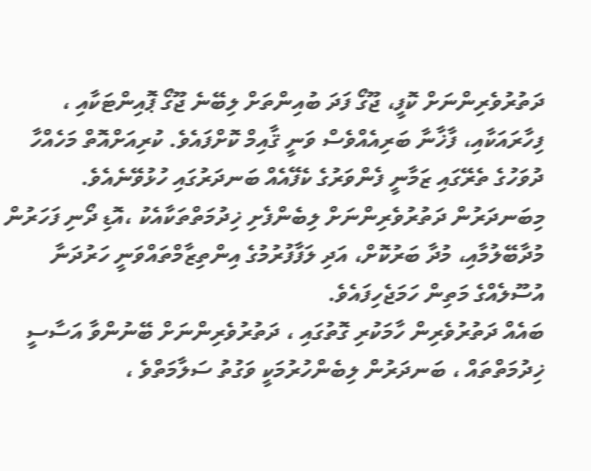ދަތުރުވެރިންނަށް ކޮފީ، ޖޫގޯ ފަދަ ބުއިންތަށް ލިބޭނެ ޖޫގޯ ޕޮއިންޓަކާއި ، ފިހާރައަކާއި، ފާޚާނާ ބަރިއެއްވެސް ވަނީ ޤާއިމް ކޮށްފައެވެ. ކުރިއަށްއޮތް މަހެއްހާ ދުވަހުގެ ތެރޭގައި ޒަމާނީ ފެންވަރުގެ ކެފޭއެއް ބަނދަރުގައި ހުޅުވޭނެއެވެ.
މިބަނދަރުން ދަތުރުވެރިންނަށް ލިބެންފެށި ޚިދުމަތްތަކާއެކު ،އޮޑި ދޯނި ފަހަރުން މުދާބޭލުމާއި، މުދާ ބަރުކޮށް، އަދި ލަފާފުރުމުގެ އިންތިޒާމްތައްވަނީ ހަރުދަނާ އުސޫލެއްގެ މަތިން ހަމަޖެހިފައެވެ.
ބައެއް ދަތުރުވެރިން ހާމަކުރި ގޮތުގައި ، ދަތުރުވެރިންނަށް ބޭނުންވާ އަސާސީ ޚިދުމަތްތައް ، ބަނދަރުން ލިބެންހުރުމަކީ ވަގުތު ސަލާމަތްވެ ،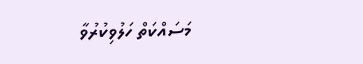މަސައްކަތް ހަލުވިކުރުވާ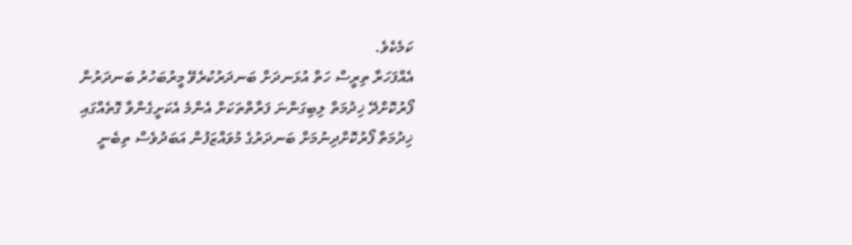ކަމެކެވެ.
އެއްފަހަރާ ތިރީސް ހަތް އުޅަނދަށް ބަނދަރުކުރެވޭ މީރުބަހުރު ބަނދަރުން ފޯރުކޮށްދޭ ޚިދުމަތް ލިބިގަންނަ ފަރާތްތަކަށް އެންމެ އެކަށީގެންވާ ގޮތެއްގައި ޚިދުމަތް ފޯރުކޮށްދިނުމަށް ބަނދަރުގެ މުވައްޒަފުން އަބަދުވެސް ތިބެނީ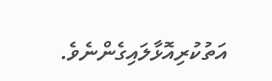އަތުކުރިއޮޅާލައިގެންނެވެ.